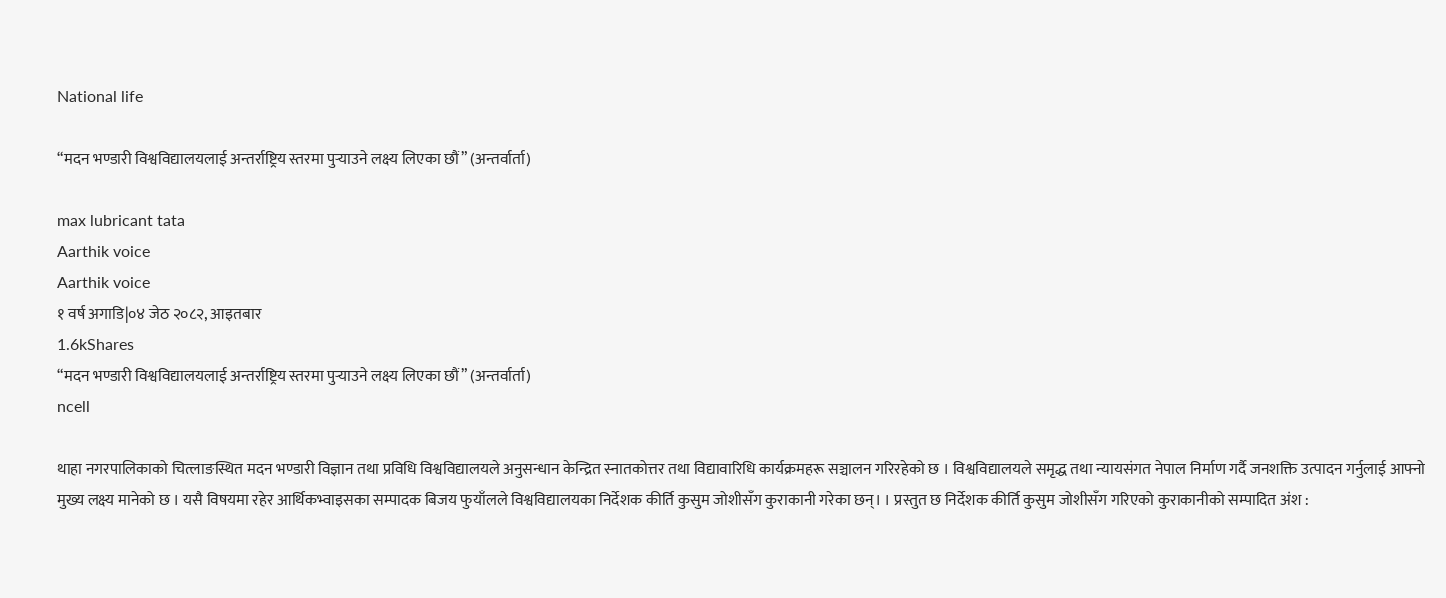National life

“मदन भण्डारी विश्वविद्यालयलाई अन्तर्राष्ट्रिय स्तरमा पुर्‍याउने लक्ष्य लिएका छौं” (अन्तर्वार्ता)

max lubricant tata
Aarthik voice
Aarthik voice
१ वर्ष अगाडि|०४ जेठ २०८२, आइतबार
1.6kShares
“मदन भण्डारी विश्वविद्यालयलाई अन्तर्राष्ट्रिय स्तरमा पुर्‍याउने लक्ष्य लिएका छौं” (अन्तर्वार्ता)
ncell

थाहा नगरपालिकाको चित्लाङस्थित मदन भण्डारी विज्ञान तथा प्रविधि विश्वविद्यालयले अनुसन्धान केन्द्रित स्नातकोत्तर तथा विद्यावारिधि कार्यक्रमहरू सञ्चालन गरिरहेको छ । विश्वविद्यालयले समृद्ध तथा न्यायसंगत नेपाल निर्माण गर्दै जनशक्ति उत्पादन गर्नुलाई आफ्नो मुख्य लक्ष्य मानेको छ । यसै विषयमा रहेर आर्थिकभ्वाइसका सम्पादक बिजय फुयाँलले विश्वविद्यालयका निर्देशक कीर्ति कुसुम जोशीसँग कुराकानी गरेका छन्। । प्रस्तुत छ निर्देशक कीर्ति कुसुम जोशीसँग गरिएको कुराकानीको सम्पादित अंश :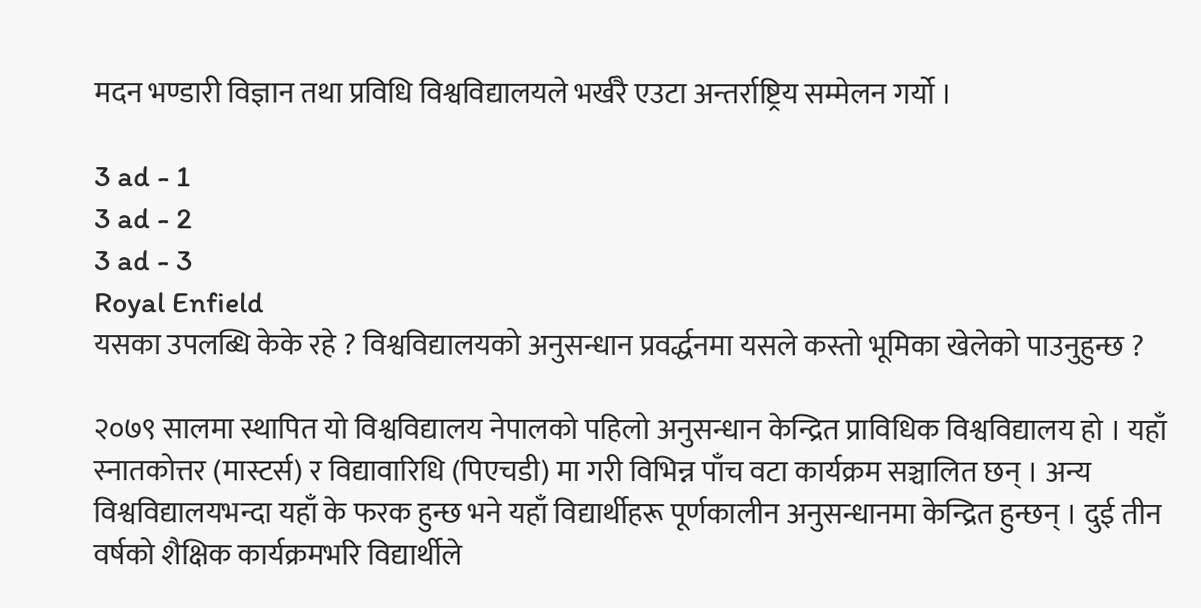मदन भण्डारी विज्ञान तथा प्रविधि विश्वविद्यालयले भर्खरै एउटा अन्तर्राष्ट्रिय सम्मेलन गर्यो ।

3 ad - 1
3 ad - 2
3 ad - 3
Royal Enfield
यसका उपलब्धि केके रहे ? विश्वविद्यालयको अनुसन्धान प्रवर्द्धनमा यसले कस्तो भूमिका खेलेको पाउनुहुन्छ ?

२०७९ सालमा स्थापित यो विश्वविद्यालय नेपालको पहिलो अनुसन्धान केन्द्रित प्राविधिक विश्वविद्यालय हो । यहाँ स्नातकोत्तर (मास्टर्स) र विद्यावारिधि (पिएचडी) मा गरी विभिन्न पाँच वटा कार्यक्रम सञ्चालित छन् । अन्य विश्वविद्यालयभन्दा यहाँ के फरक हुन्छ भने यहाँ विद्यार्थीहरू पूर्णकालीन अनुसन्धानमा केन्द्रित हुन्छन् । दुई तीन वर्षको शैक्षिक कार्यक्रमभरि विद्यार्थीले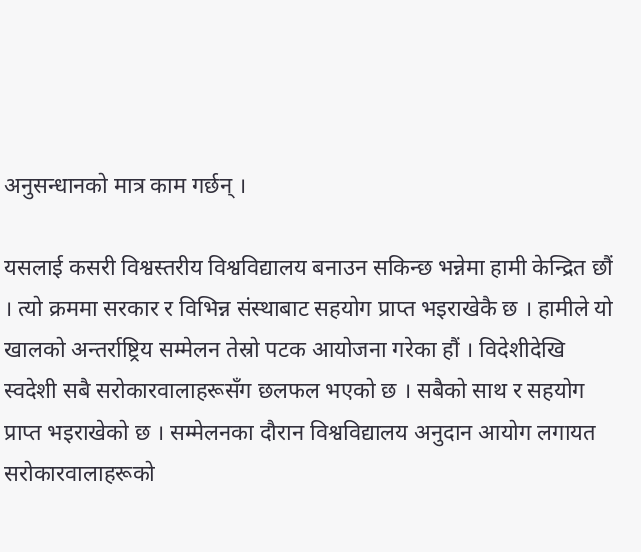अनुसन्धानको मात्र काम गर्छन् ।

यसलाई कसरी विश्वस्तरीय विश्वविद्यालय बनाउन सकिन्छ भन्नेमा हामी केन्द्रित छौं । त्यो क्रममा सरकार र विभिन्न संस्थाबाट सहयोग प्राप्त भइराखेकै छ । हामीले यो खालको अन्तर्राष्ट्रिय सम्मेलन तेस्रो पटक आयोजना गरेका हौं । विदेशीदेखि स्वदेशी सबै सरोकारवालाहरूसँग छलफल भएको छ । सबैको साथ र सहयोग प्राप्त भइराखेको छ । सम्मेलनका दौरान विश्वविद्यालय अनुदान आयोग लगायत सरोकारवालाहरूको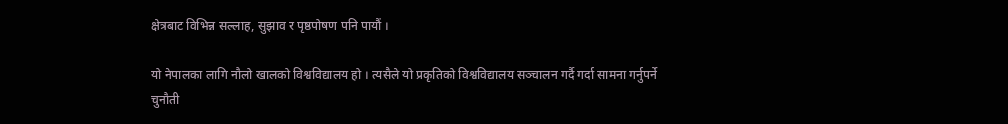क्षेत्रबाट विभिन्न सल्लाह, सुझाव र पृष्ठपोषण पनि पायौं ।

यो नेपालका लागि नौलो खालको विश्वविद्यालय हो । त्यसैले यो प्रकृतिको विश्वविद्यालय सञ्चालन गर्दै गर्दा सामना गर्नुपर्ने चुनौती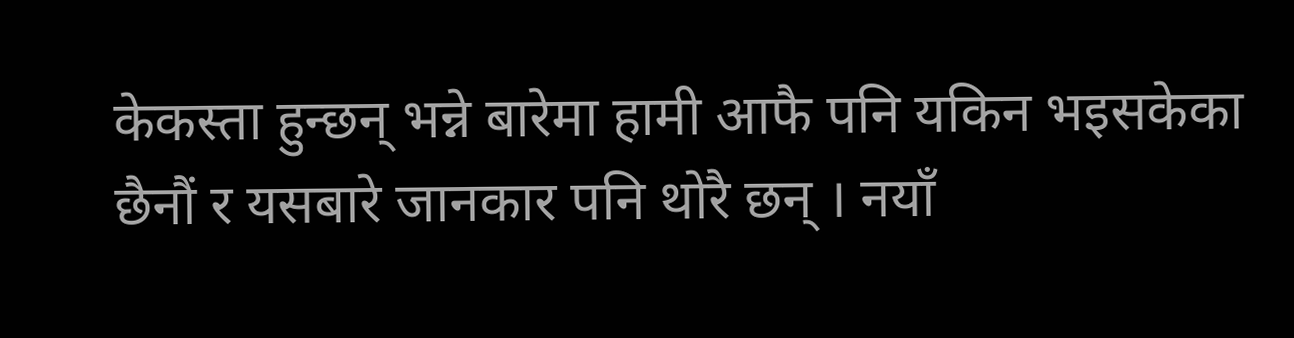केकस्ता हुन्छन् भन्ने बारेमा हामी आफै पनि यकिन भइसकेका छैनौं र यसबारे जानकार पनि थोरै छन् । नयाँ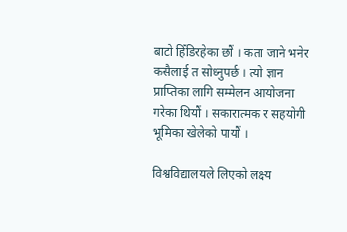बाटो हिँडिरहेका छौं । कता जाने भनेर कसैलाई त सोध्नुपर्छ । त्यो ज्ञान प्राप्तिका लागि सम्मेलन आयोजना गरेका थियौं । सकारात्मक र सहयोगी भूमिका खेलेको पायौं ।

विश्वविद्यालयले लिएको लक्ष्य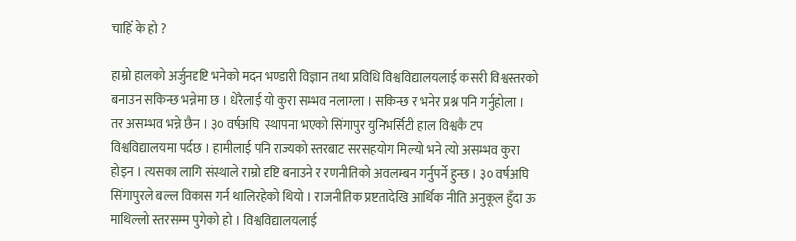चाहिँ के हो ?

हाम्रो हालको अर्जुनदृष्टि भनेको मदन भण्डारी विज्ञान तथा प्रविधि विश्वविद्यालयलाई कसरी विश्वस्तरको बनाउन सकिन्छ भन्नेमा छ । धेरैलाई यो कुरा सम्भव नलाग्ला । सकिन्छ र भनेर प्रश्न पनि गर्नुहोला । तर असम्भव भन्ने छैन । ३० वर्षअघि  स्थापना भएको सिंगापुर युनिभर्सिटी हाल विश्वकै टप विश्वविद्यालयमा पर्दछ । हामीलाई पनि राज्यको स्तरबाट सरसहयोग मिल्यो भने त्यो असम्भव कुरा होइन । त्यसका लागि संस्थाले राम्रो दृष्टि बनाउने र रणनीतिको अवलम्बन गर्नुपर्ने हुन्छ । ३० वर्षअघि सिंगापुरले बल्ल विकास गर्न थालिरहेको थियो । राजनीतिक प्रष्टतादेखि आर्थिक नीति अनुकूल हुँदा ऊ माथिल्लो स्तरसम्म पुगेको हो । विश्वविद्यालयलाई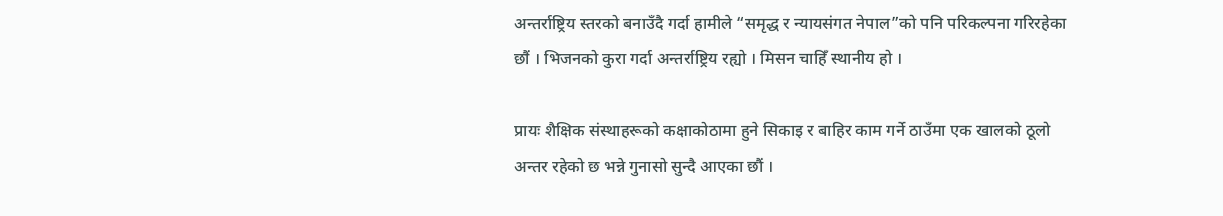अन्तर्राष्ट्रिय स्तरको बनाउँदै गर्दा हामीले “समृद्ध र न्यायसंगत नेपाल”को पनि परिकल्पना गरिरहेका छौं । भिजनको कुरा गर्दा अन्तर्राष्ट्रिय रह्यो । मिसन चाहिँ स्थानीय हो ।

प्रायः शैक्षिक संस्थाहरूको कक्षाकोठामा हुने सिकाइ र बाहिर काम गर्ने ठाउँमा एक खालको ठूलो अन्तर रहेको छ भन्ने गुनासो सुन्दै आएका छौं ।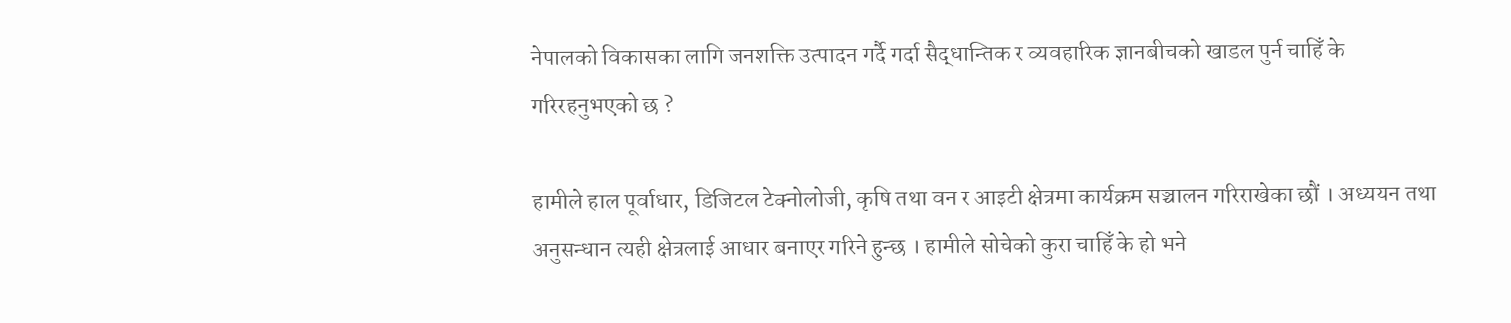नेपालको विकासका लागि जनशक्ति उत्पादन गर्दै गर्दा सैद्धान्तिक र व्यवहारिक ज्ञानबीचको खाडल पुर्न चाहिँ के गरिरहनुभएको छ ?

हामीले हाल पूर्वाधार, डिजिटल टेक्नोलोजी, कृषि तथा वन र आइटी क्षेत्रमा कार्यक्रम सञ्चालन गरिराखेका छौं । अध्ययन तथा अनुसन्धान त्यही क्षेत्रलाई आधार बनाएर गरिने हुन्छ । हामीले सोचेको कुरा चाहिँ के हो भने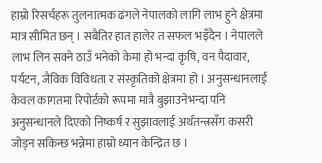हाम्रो रिसर्चहरू तुलनात्मक ढंगले नेपालको लागि लाभ हुने क्षेत्रमा मात्र सीमित छन् । सबैतिर हात हालेर त सफल भइँदैन । नेपालले लाभ लिन सक्ने ठाउँ भनेको केमा हो भन्दा कृषि, वन पैदावार, पर्यटन, जैविक विविधता र संस्कृतिको क्षेत्रमा हो । अनुसन्धानलाई केवल कागतमा रिपोर्टको रूपमा मात्रै बुझाउनेभन्दा पनि अनुसन्धानले दिएको निष्कर्ष र सुझावलाई अर्थतन्त्रसँग कसरी जोड्न सकिन्छ भन्नेमा हाम्रो ध्यान केन्द्रित छ ।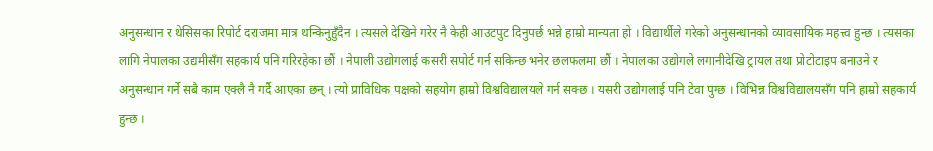अनुसन्धान र थेसिसका रिपोर्ट दराजमा मात्र थन्किनुहुँदैन । त्यसले देखिने गरेर नै केही आउटपुट दिनुपर्छ भन्ने हाम्रो मान्यता हो । विद्यार्थीले गरेको अनुसन्धानको व्यावसायिक महत्त्व हुन्छ । त्यसका लागि नेपालका उद्यमीसँग सहकार्य पनि गरिरहेका छौं । नेपाली उद्योगलाई कसरी सपोर्ट गर्न सकिन्छ भनेर छलफलमा छौं । नेपालका उद्योगले लगानीदेखि ट्रायल तथा प्रोटोटाइप बनाउने र अनुसन्धान गर्ने सबै काम एक्लै नै गर्दै आएका छन् । त्यो प्राविधिक पक्षको सहयोग हाम्रो विश्वविद्यालयले गर्न सक्छ । यसरी उद्योगलाई पनि टेवा पुग्छ । विभिन्न विश्वविद्यालयसँग पनि हाम्रो सहकार्य हुन्छ ।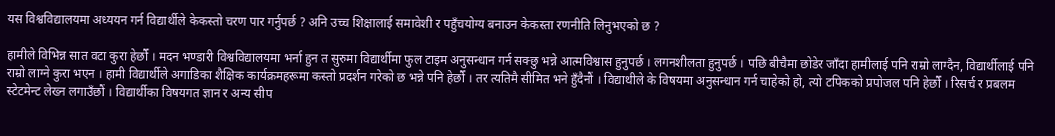यस विश्वविद्यालयमा अध्ययन गर्न विद्यार्थीले केकस्तो चरण पार गर्नुपर्छ ? अनि उच्च शिक्षालाई समावेशी र पहुँचयोग्य बनाउन केकस्ता रणनीति लिनुभएको छ ?

हामीले विभिन्न सात वटा कुरा हेर्छौं । मदन भण्डारी विश्वविद्यालयमा भर्ना हुन त सुरुमा विद्यार्थीमा फुल टाइम अनुसन्धान गर्न सक्छु भन्ने आत्मविश्वास हुनुपर्छ । लगनशीलता हुनुपर्छ । पछि बीचैमा छोडेर जाँदा हामीलाई पनि राम्रो लाग्दैन, विद्यार्थीलाई पनि राम्रो लाग्ने कुरा भएन । हामी विद्यार्थीले अगाडिका शैक्षिक कार्यक्रमहरूमा कस्तो प्रदर्शन गरेको छ भन्ने पनि हेर्छौं । तर त्यतिमै सीमित भने हुँदैनौं । विद्याथीले के विषयमा अनुसन्धान गर्न चाहेको हो, त्यो टपिकको प्रपोजल पनि हेर्छौं । रिसर्च र प्रबलम स्टेटमेन्ट लेख्न लगाउँछौं । विद्यार्थीका विषयगत ज्ञान र अन्य सीप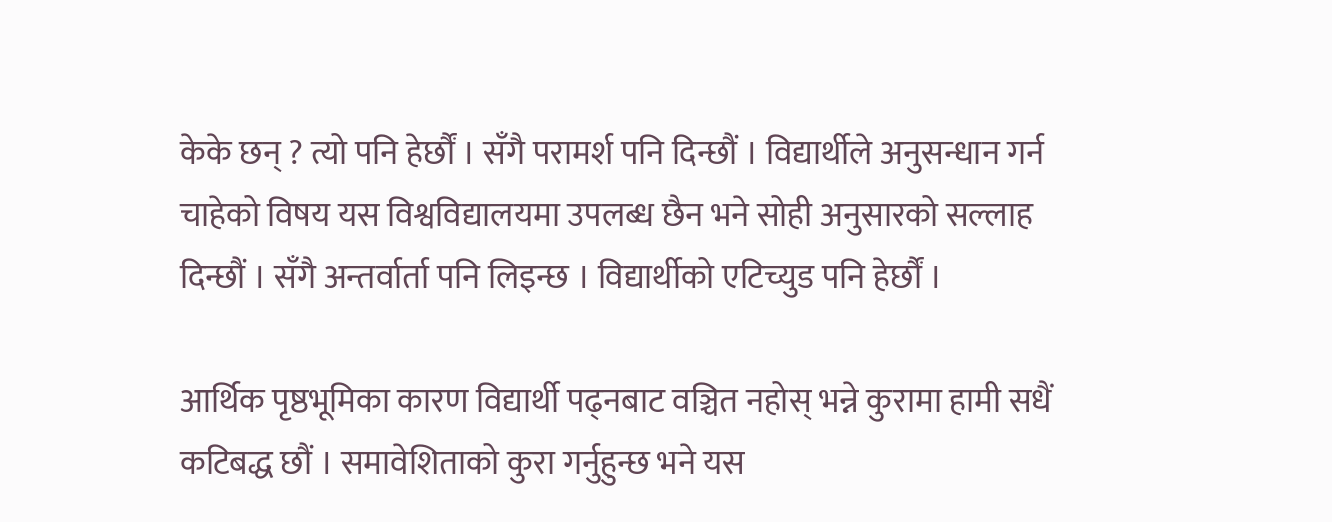केके छन् ? त्यो पनि हेर्छौं । सँगै परामर्श पनि दिन्छौं । विद्यार्थीले अनुसन्धान गर्न चाहेको विषय यस विश्वविद्यालयमा उपलब्ध छैन भने सोही अनुसारको सल्लाह दिन्छौं । सँगै अन्तर्वार्ता पनि लिइन्छ । विद्यार्थीको एटिच्युड पनि हेर्छौं ।

आर्थिक पृष्ठभूमिका कारण विद्यार्थी पढ्नबाट वञ्चित नहोस् भन्ने कुरामा हामी सधैं कटिबद्ध छौं । समावेशिताको कुरा गर्नुहुन्छ भने यस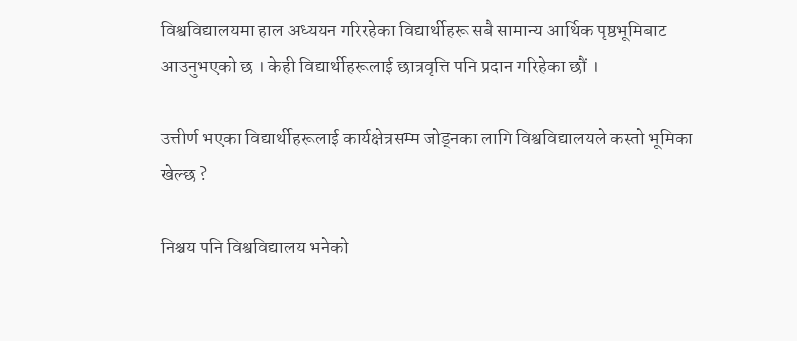विश्वविद्यालयमा हाल अध्ययन गरिरहेका विद्यार्थीहरू सबै सामान्य आर्थिक पृष्ठभूमिबाट आउनुभएको छ । केही विद्यार्थीहरूलाई छात्रवृत्ति पनि प्रदान गरिहेका छौं ।

उत्तीर्ण भएका विद्यार्थीहरूलाई कार्यक्षेत्रसम्म जोड्नका लागि विश्वविद्यालयले कस्तो भूमिका खेल्छ ?

निश्चय पनि विश्वविद्यालय भनेको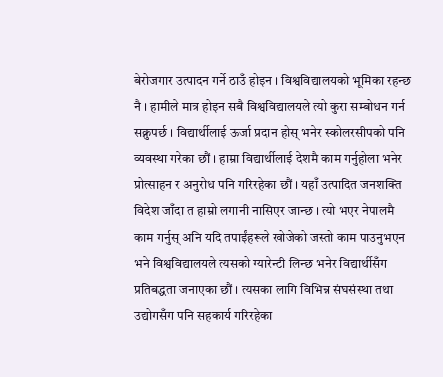बेरोजगार उत्पादन गर्ने ठाउँ होइन । विश्वविद्यालयको भूमिका रहन्छ नै । हामीले मात्र होइन सबै विश्वविद्यालयले त्यो कुरा सम्बोधन गर्न सक्नुपर्छ । विद्यार्थीलाई ऊर्जा प्रदान होस् भनेर स्कोलरसीपको पनि व्यवस्था गरेका छौं । हाम्रा विद्यार्थीलाई देशमै काम गर्नुहोला भनेर प्रोत्साहन र अनुरोध पनि गरिरहेका छौं । यहाँ उत्पादित जनशक्ति विदेश जाँदा त हाम्रो लगानी नासिएर जान्छ । त्यो भएर नेपालमै काम गर्नुस् अनि यदि तपाईंहरूले खोजेको जस्तो काम पाउनुभएन भने विश्वविद्यालयले त्यसको ग्यारेन्टी लिन्छ भनेर विद्यार्थीसँग प्रतिबद्धता जनाएका छौं । त्यसका लागि विभिन्न संघसंस्था तथा उद्योगसँग पनि सहकार्य गरिरहेका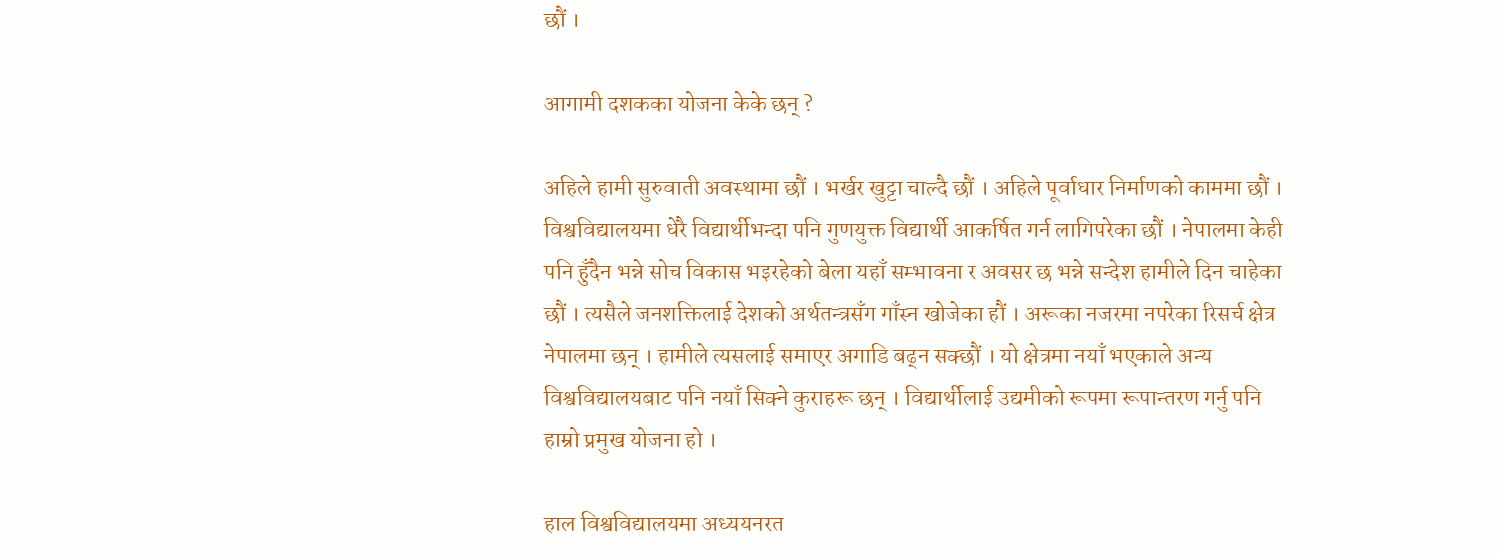छौं ।

आगामी दशकका योजना केके छन् ?

अहिले हामी सुरुवाती अवस्थामा छौं । भर्खर खुट्टा चाल्दै छौं । अहिले पूर्वाधार निर्माणको काममा छौं । विश्वविद्यालयमा धेरै विद्यार्थीभन्दा पनि गुणयुक्त विद्यार्थी आकर्षित गर्न लागिपरेका छौं । नेपालमा केही पनि हुँदैन भन्ने सोच विकास भइरहेको बेला यहाँ सम्भावना र अवसर छ भन्ने सन्देश हामीले दिन चाहेका छौं । त्यसैले जनशक्तिलाई देशको अर्थतन्त्रसँग गाँस्न खोजेका हौं । अरूका नजरमा नपरेका रिसर्च क्षेत्र नेपालमा छन् । हामीले त्यसलाई समाएर अगाडि बढ्न सक्छौं । यो क्षेत्रमा नयाँ भएकाले अन्य विश्वविद्यालयबाट पनि नयाँ सिक्ने कुराहरू छन् । विद्यार्थीलाई उद्यमीको रूपमा रूपान्तरण गर्नु पनि हाम्रो प्रमुख योजना हो ।

हाल विश्वविद्यालयमा अध्ययनरत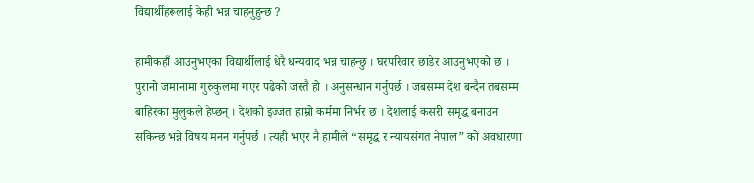विद्यार्थीहरूलाई केही भन्न चाहनुहुन्छ ?

हामीकहाँ आउनुभएका विद्यार्थीलाई धेरै धन्यवाद भन्न चाहन्छु । घरपरिवार छाडेर आउनुभएको छ । पुरानो जमानामा गुरुकुलमा गएर पढेको जस्तै हो । अनुसन्धान गर्नुपर्छ । जबसम्म देश बन्दैन तबसम्म बाहिरका मुलुकले हेप्छन् । देशको इज्जत हाम्रो कर्ममा निर्भर छ । देशलाई कसरी समृद्ध बनाउन सकिन्छ भन्ने विषय मनन गर्नुपर्छ । त्यही भएर नै हामीले “समृद्ध र न्यायसंगत नेपाल” को अवधारणा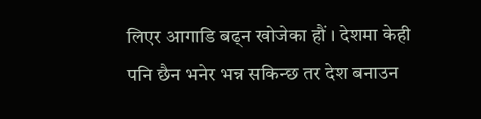लिएर आगाडि बढ्न खोजेका हौं । देशमा केही पनि छैन भनेर भन्न सकिन्छ तर देश बनाउन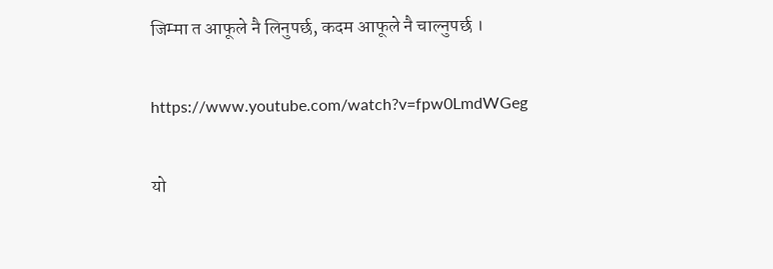जिम्मा त आफूले नै लिनुपर्छ, कदम आफूले नै चाल्नुपर्छ ।

https://www.youtube.com/watch?v=fpw0LmdWGeg

यो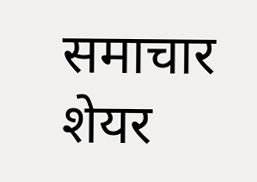समाचार शेयर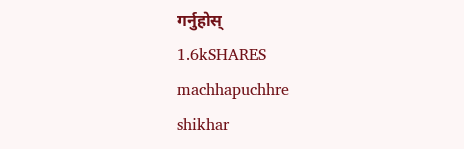गर्नुहोस्
1.6kSHARES
machhapuchhre
shikhar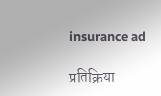insurance ad

प्रतिक्रिया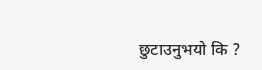छुटाउनुभयो कि ?